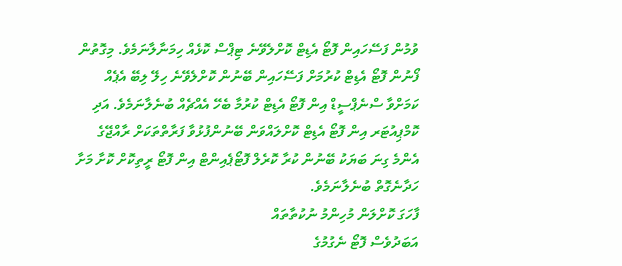ވުމުން ފަސޭހައިން ފޮޓޯ އެޑިޓް ކޮށްލެވޭނެ ޓިޕްސް ކޮޅެއް ހިމަނާލާނަމެވެ. މިގޮތުން
ފޯނުން ފޮޓޯ އެޑިޓް ކުރުމަށް ފަސޭހައިން ބޭނުން ކޮށްލެވޭނެ ހިލޭ ލިބޭ އެޕެއް
ކަމަށްވާ ސްނެޕްސީޑް އިން ފޮޓޯ އެޑިޓް ކުރުމާ ބެހޭ އެއްޗެއް ބުނެލާނަމެވެ. އަދި
ކޮމްޕިއުޓަރ އިން ފޮޓޯ އެޑިޓް ކޮށްލައްވަން ބޭނުންފުޅުވާ ފަރާތްތަކަށް ރާއްޖޭގެ
އެންމެ ގިނަ ބަޔަކު ބޭނުން ކުރާ ކޮރެލް ފޮޓޯޕެއިންޓް އިން ފޮޓޯ ރީތިކޮށް ކޮށާ މަށާ
ހަދާނެގޮތް ބުނެލާނަމެވެ.
ފާހަގަ ކޮށްލަން މުހިންމު ނުކުތާތައް
އަބަދުވެސް ފޮޓޯ ނެގުމުގެ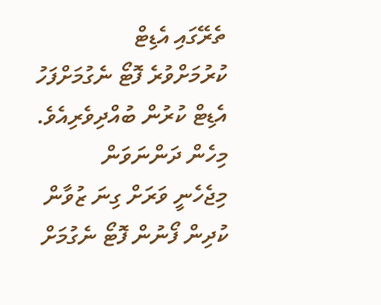ތެރޭގައި އެޑިޓް
ކުރުމަށްވުރެ ފޮޓޯ ނެގުމަށްފަހު އެޑިޓް ކުރުން ބުއްދިވެރިއެވެ. މިހެން ދަންނަވަން
މިޖެހެނީ ވަރަށް ގިނަ ޒުވާން ކުދިން ފޯނުން ފޮޓޯ ނެގުމަށް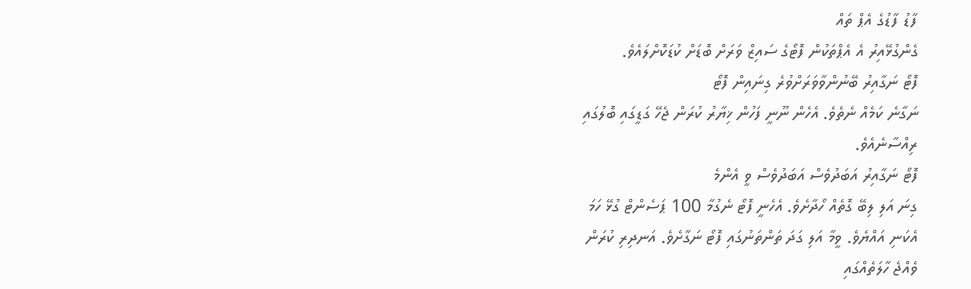ފާޑު ފާޑުގެ އެޕް ތައް
ގެންގުޅޭއިރު އެ އެޕްތަކުން ފޮޓޯގެ ސައިޒް ވަރަށް ބޮޑަށް ކުޑަކޮށްލައެވެ.
ފޮޓޯ ނަގާއިރު ބޭނުންވާވަރަށްވުރެ ގިނައިން ފޮޓޯ
ނަގާނެ ކަމެއް ނެތެވެ. އެހެން ނޫނީ ފަހުން ޚިޔާރު ކުރަން ޖެހޭ ގަޑީގައި ބޮލުގައި
ރިއްސާނެއެވެ.
ފޮޓޯ ނަގާއިރު އަބަދުވެސް އަބަދުވެސް ވީ އެންމެ
ގިނަ އަލި ލިބޭ ގޮތެއް ހޯދާށެވެ. އެހެނީ ފޮޓޯ ނެގުމާ 100 ޕަސެންޓް ގުޅޭ ހަމަ
އެކަނި އައްޔެވެ. ވީމާ އަލި ގަދަ ތަންތަނުގައި ފޮޓޯ ނަގާށެވެ. އަނދިރި ކުރަން
ވެއްޖެ ހާލަތެއްގައި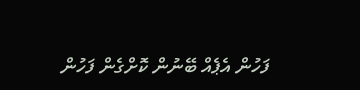ފަހުން އެޕެއް ބޭނުން ކޮށްގެން ފަހުން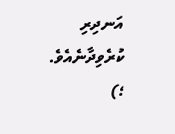އަނދިރި
ކުރެވިދާނެއެވެ. ؛)